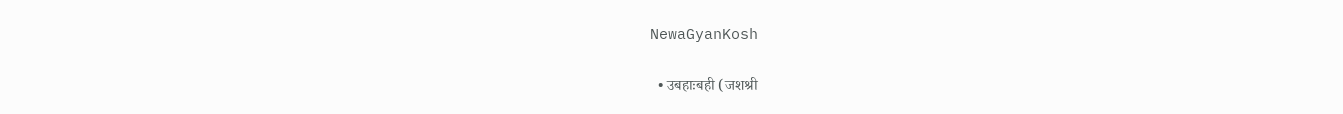NewaGyanKosh

  • उबहाःबही (जशश्री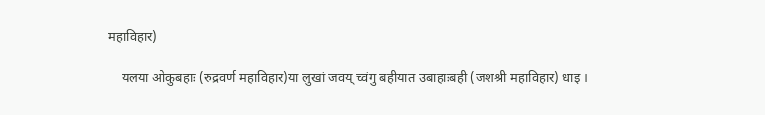महाविहार)

    यलया ओकुबहाः (रुद्रवर्ण महाविहार)या लुखां जवय्‌ च्वंगु बहीयात उबाहाःबही (जशश्री महाविहार) धाइ ।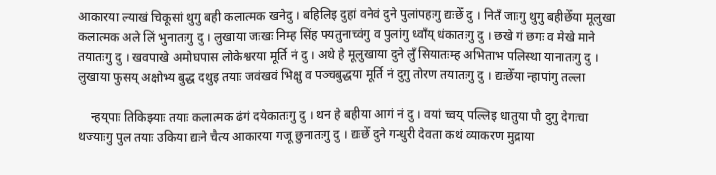आकारया ल्याखं चिकूसां थुगु बही कलात्मक खनेदु । बहिलिइ दुहां वनेवं दुने पुलांपहःगु द्यःछेँ दु । नितँ जाःगु थुगु बहीछेँया मूलुखा कलात्मक अले लिं भुनातःगु दु । लुखाया जःखः निम्ह सिंह फ्यतुनाच्वंगु व पुलांगु ध्वाँय्‌ धंकातःगु दु । छखे गं छगः व मेखे माने तयातःगु दु । खवपाखे अमोघपास लोकेश्वरया मूर्ति नं दु । अथे हे मूलुखाया दुने लुँ सियातःम्ह अभिताभ पलिस्था यानातःगु दु । लुखाया फुसय्‌ अक्षोभ्य बुद्ध दथुइ तयाः जवंखवं भिक्षु व पञ्चबुद्धया मूर्ति नं दुगु तोरण तयातःगु दु । द्यःछेँया न्हापांगु तल्ला

    न्हय्‌पाः तिकिझ्याः तयाः कलात्मक ढंगं दयेकातःगु दु । थन हे बहीया आगं नं दु । वयां च्वय्‌ पल्लिइ धातुया पौ दुगु देगःचा थज्याःगु पुल तयाः उकिया द्यःने चैत्य आकारया गजू छुनातःगु दु । द्यःछेँ दुने गन्धुरी देवता कथं व्याकरण मुद्राया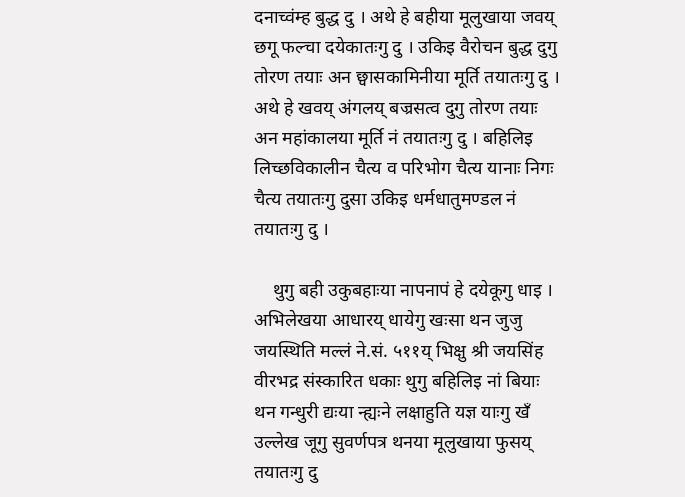दनाच्वंम्ह बुद्ध दु । अथे हे बहीया मूलुखाया जवय्‌ छगू फल्चा दयेकातःगु दु । उकिइ वैरोचन बुद्ध दुगु तोरण तयाः अन छ्वासकामिनीया मूर्ति तयातःगु दु । अथे हे खवय्‌ अंगलय्‌ बज्रसत्व दुगु तोरण तयाः अन महांकालया मूर्ति नं तयातःगु दु । बहिलिइ लिच्छविकालीन चैत्य व परिभोग चैत्य यानाः निगः चैत्य तयातःगु दुसा उकिइ धर्मधातुमण्डल नं तयातःगु दु ।

    थुगु बही उकुबहाःया नापनापं हे दयेकूगु धाइ । अभिलेखया आधारय्‌ धायेगु खःसा थन जुजु जयस्थिति मल्लं ने.सं. ५११य्‌ भिक्षु श्री जयसिंह वीरभद्र संस्कारित धकाः थुगु बहिलिइ नां बियाः थन गन्धुरी द्यःया न्ह्यःने लक्षाहुति यज्ञ याःगु खँ उल्लेख जूगु सुवर्णपत्र थनया मूलुखाया फुसय्‌ तयातःगु दु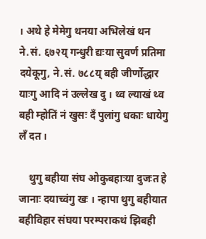। अथे हे मेमेगु थनया अभिलेखं थन ने.सं. ६७२य्‌ गन्धुरी द्यःया सुवर्ण प्रतिमा दयेकूगु, ने.सं. ७८८य्‌ बही जीर्णोद्धार याःगु आदि नं उल्लेख दु । थ्व ल्याखं थ्व बही म्होतिं नं खुसः दँ पुलांगु धकाः धायेगु लँ दत ।

    थुगु बहीया संघ ओकुबहाःया दुजःत हे जानाः दयाच्वंगु खः । न्हापा थुगु बहीयात बहीविहार संघया परम्पराकथं झिबही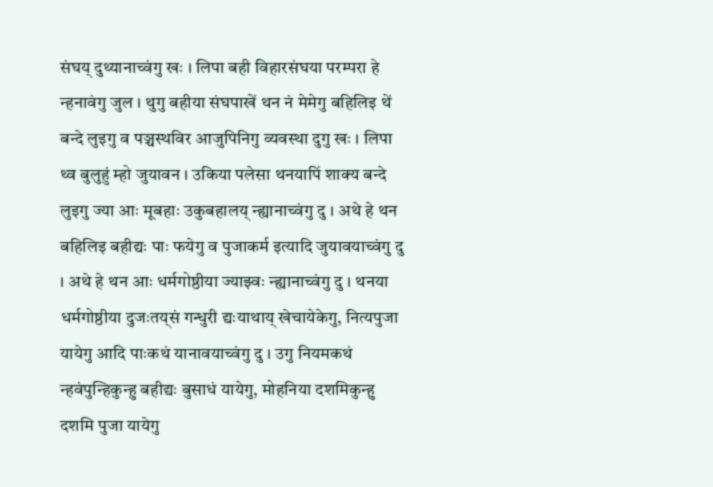संघय्‌ दुथ्यानाच्वंगु खः । लिपा बही विहारसंघया परम्परा हे न्हनावंगु जुल । थुगु बहीया संघपाखें थन नं मेमेगु बहिलिइ थें बन्दे लुइगु व पञ्चस्थविर आजुपिनिगु व्यवस्था दुगु खः । लिपा थ्व बुलुहुं म्हो जुयावन । उकिया पलेसा थनयापिं शाक्य बन्दे लुइगु ज्या आः मूबहाः उकुबहालय्‌ न्ह्यानाच्वंगु दु । अथे हे थन बहिलिइ बहीद्यः पाः फयेगु व पुजाकर्म इत्यादि जुयावयाच्वंगु दु । अथे हे थन आः धर्मगोष्ठीया ज्याझ्वः न्ह्यानाच्वंगु दु । थनया धर्मगोष्ठीया दुजःतय्‌सं गन्धुरी द्यःयाथाय्‌ खेचायेकेगु, नित्यपुजा यायेगु आदि पाःकथं यानावयाच्वंगु दु । उगु नियमकथं न्हवंपुन्हिकुन्हु बहीद्यः बुसाधं यायेगु, मोहनिया दशमिकुन्हु दशमि पुजा यायेगु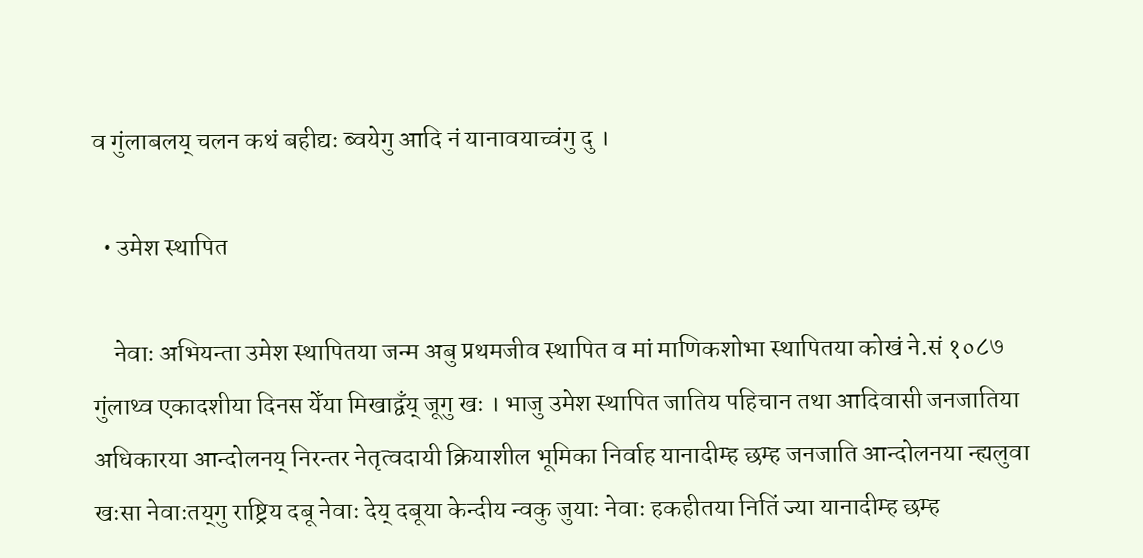व गुंलाबलय्‌ चलन कथं बहीद्यः ब्वयेगु आदि नं यानावयाच्वंगु दु ।

  • उमेश स्थापित

    नेवाः अभियन्ता उमेश स्थापितया जन्म अबु प्रथमजीव स्थापित व मां माणिकशोभा स्थापितया कोखं ने.सं १०८७ गुंलाथ्व एकादशीया दिनस येँया मिखाद्वँय् जूगु खः । भाजु उमेश स्थापित जातिय पहिचान तथा आदिवासी जनजातिया अधिकारया आन्दोलनय् निरन्तर नेतृत्वदायी क्रियाशील भूमिका निर्वाह यानादीम्ह छम्ह जनजाति आन्दोलनया न्ह्यलुवा खःसा नेवाःतय्‌गु राष्ट्रिय दबू नेवाः देय् दबूया केन्दीय न्वकु जुयाः नेवाः हकहीतया नितिं ज्या यानादीम्ह छम्ह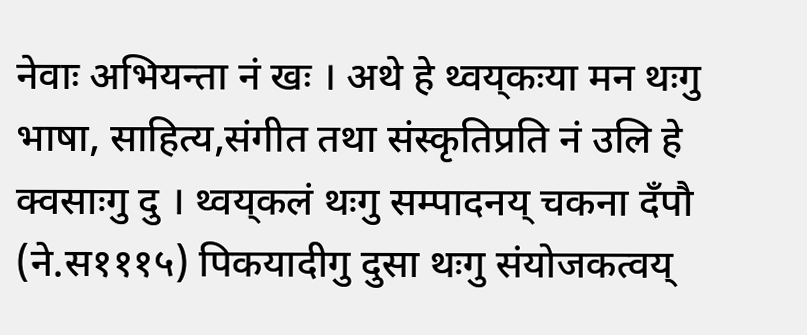नेवाः अभियन्ता नं खः । अथे हे थ्वय्‌कःया मन थःगु भाषा, साहित्य,संगीत तथा संस्कृतिप्रति नं उलि हे क्वसाःगु दु । थ्वय्‌कलं थःगु सम्पादनय् चकना दँपौ (ने.स१११५) पिकयादीगु दुसा थःगु संयोजकत्वय्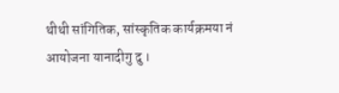थीथी सांगितिक, सांस्कृतिक कार्यक्रमया नं आयोजना यानादीगु दु ।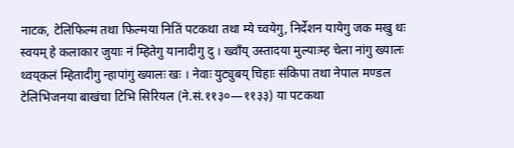नाटक, टेलिफिल्म तथा फिल्मया नितिं पटकथा तथा म्ये च्वयेगु, निर्देशन यायेगु जक मखु थः स्वयम् हे कलाकार जुयाः नं म्हितेगु यानादीगु दु । ख्वाँय् उस्तादया मुल्याःम्ह चेला नांगु ख्यालः थ्वय्‌कलं म्हितादीगु न्हापांगु ख्यालः खः । नेवाः युट्युबय् चिहाः संकिपा तथा नेपाल मण्डल टेलिभिजनया बाखंचा टिभि सिरियल (ने.सं.११३०—११३३) या पटकथा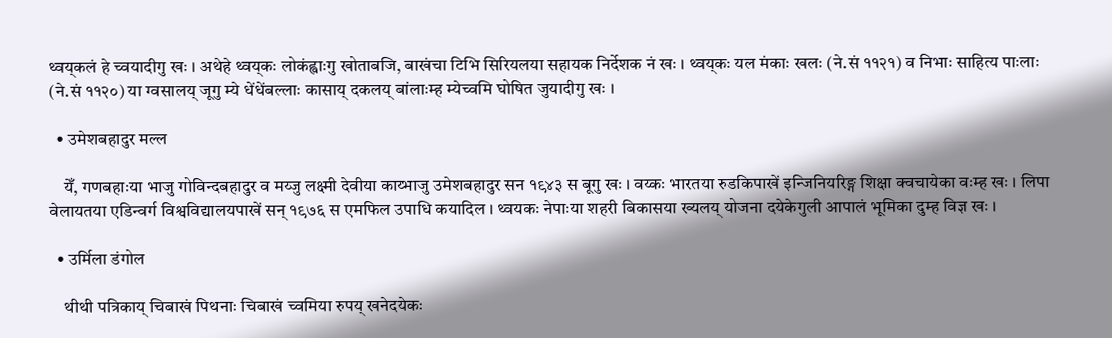थ्वय्‌कलं हे च्वयादीगु खः । अथेहे थ्वय्‌कः लोकंह्वाःगु खोताबजि, बाखंचा टिभि सिरियलया सहायक निर्देशक नं खः । थ्वय्‌कः यल मंकाः खलः (ने.सं ११२१) व निभाः साहित्य पाःलाः (ने.सं ११२०) या ग्वसालय् जूगु म्ये धेंधेंबल्लाः कासाय् दकलय् बांलाःम्ह म्येच्वमि घोषित जुयादीगु खः ।

  • उमेशबहादुर मल्ल

    येँ, गणबहाःया भाजु गोविन्दबहादुर व मय्जु लक्ष्मी देवीया काय्भाजु उमेशबहादुर सन १९४३ स बूगु खः । वय्कः भारतया रुडकिपाखें इन्जिनियरिङ्ग शिक्षा क्वचायेका वःम्ह खः । लिपा वेलायतया एडिन्वर्ग विश्वविद्यालयपाखें सन् १९७६ स एमफिल उपाधि कयादिल । थ्वयकः नेपाःया शहरी बिकासया ख्यलय् योजना दयेकेगुली आपालं भूमिका दुम्ह विज्ञ खः ।

  • उर्मिला डंगोल

    थीथी पत्रिकाय् चिबाखं पिथनाः चिबाखं च्वमिया रुपय् खनेदयेकः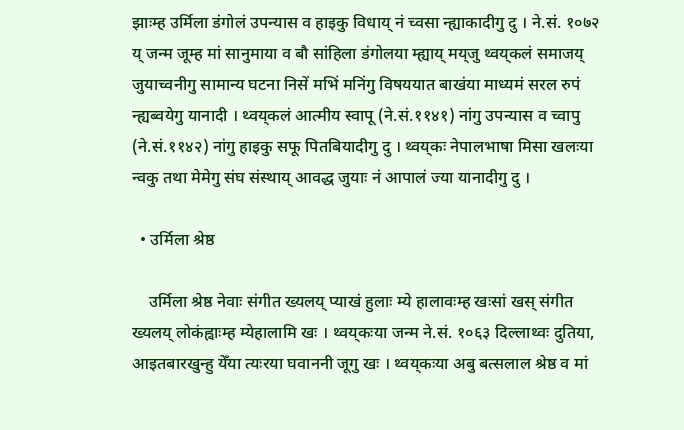झाःम्ह उर्मिला डंगोलं उपन्यास व हाइकु विधाय् नं च्वसा न्ह्याकादीगु दु । ने.सं. १०७२ य् जन्म जूम्ह मां सानुमाया व बौ सांहिला डंगोलया म्ह्याय् मय्‌जु थ्वय्‌कलं समाजय् जुयाच्वनीगु सामान्य घटना निसें मभिं मनिंगु विषययात बाखंया माध्यमं सरल रुपं न्ह्यब्वयेगु यानादी । थ्वय्‌कलं आत्मीय स्वापू (ने.सं.११४१) नांगु उपन्यास व च्वापु (ने.सं.११४२) नांगु हाइकु सफू पितबियादीगु दु । थ्वय्‌कः नेपालभाषा मिसा खलःया न्वकु तथा मेमेगु संघ संस्थाय् आवद्ध जुयाः नं आपालं ज्या यानादीगु दु ।

  • उर्मिला श्रेष्ठ

    उर्मिला श्रेष्ठ नेवाः संगीत ख्यलय्‌ प्याखं हुलाः म्ये हालावःम्ह खःसां खस् संगीत ख्यलय्‌ लोकंह्वाःम्ह म्येहालामि खः । थ्वय्‌कःया जन्म ने.सं. १०६३ दिल्लाथ्वः दुतिया, आइतबारखुन्हु येँया त्यःरया घवाननी जूगु खः । थ्वय्‌कःया अबु बत्सलाल श्रेष्ठ व मां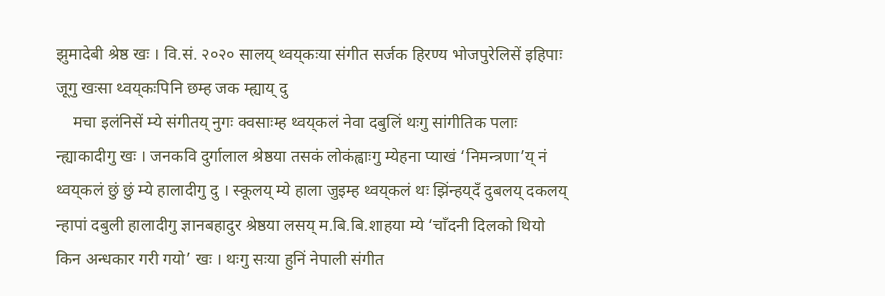झुमादेबी श्रेष्ठ खः । वि.सं. २०२० सालय्‌ थ्वय्‌कःया संगीत सर्जक हिरण्य भोजपुरेलिसें इहिपाः जूगु खःसा थ्वय्‌कःपिनि छम्ह जक म्ह्याय्‌ दु
    मचा इलंनिसें म्ये संगीतय्‌ नुगः क्वसाःम्ह थ्वय्‌कलं नेवा दबुलिं थःगु सांगीतिक पलाः न्ह्याकादीगु खः । जनकवि दुर्गालाल श्रेष्ठया तसकं लोकंह्वाःगु म्येहना प्याखं ‘निमन्त्रणा’य्‌ नं थ्वय्‌कलं छुं छुं म्ये हालादीगु दु । स्कूलय्‌ म्ये हाला जुइम्ह थ्वय्‌कलं थः झिंन्हय्‌दँ दुबलय्‌ दकलय्‌ न्हापां दबुली हालादीगु ज्ञानबहादुर श्रेष्ठया लसय्‌ म.बि.बि.शाहया म्ये ‘चाँदनी दिलको थियो किन अन्धकार गरी गयो’ खः । थःगु सःया हुनिं नेपाली संगीत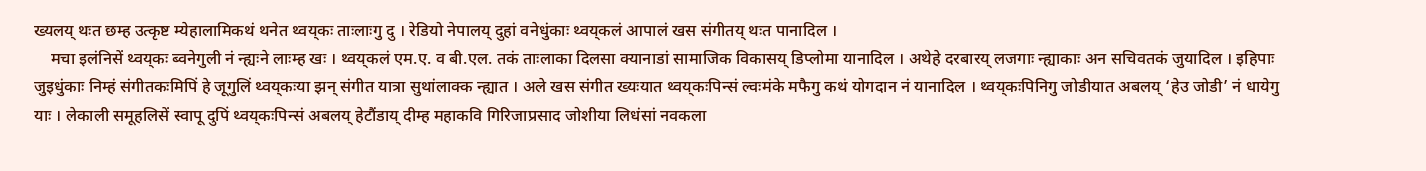ख्यलय्‌ थःत छम्ह उत्कृष्ट म्येहालामिकथं थनेत थ्वय्‌कः ताःलाःगु दु । रेडियो नेपालय्‌ दुहां वनेधुंकाः थ्वय्‌कलं आपालं खस संगीतय्‌ थःत पानादिल ।
    मचा इलंनिसें थ्वय्‌कः ब्वनेगुली नं न्ह्यःने लाःम्ह खः । थ्वय्‌कलं एम.ए. व बी.एल. तकं ताःलाका दिलसा क्यानाडां सामाजिक विकासय्‌ डिप्लोमा यानादिल । अथेहे दरबारय्‌ लजगाः न्ह्याकाः अन सचिवतकं जुयादिल । इहिपाः जुइधुंकाः निम्हं संगीतकःमिपिं हे जूगुलिं थ्वय्‌कःया झन् संगीत यात्रा सुथांलाक्क न्ह्यात । अले खस संगीत ख्यःयात थ्वय्‌कःपिन्सं ल्वःमंके मफैगु कथं योगदान नं यानादिल । थ्वय्‌कःपिनिगु जोडीयात अबलय्‌ ‘हेउ जोडी’ नं धायेगु याः । लेकाली समूहलिसें स्वापू दुपिं थ्वय्‌कःपिन्सं अबलय्‌ हेटौंडाय्‌ दीम्ह महाकवि गिरिजाप्रसाद जोशीया लिधंसां नवकला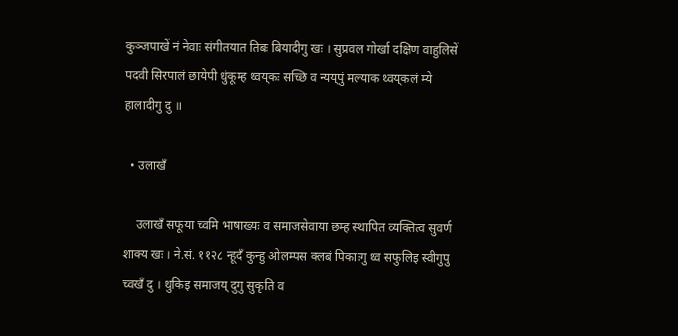कुञ्जपाखें नं नेवाः संगीतयात तिबः बियादीगु खः । सुप्रवल गोर्खा दक्षिण वाहुलिसें पदवी सिरपालं छायेपी धुंकूम्ह थ्वय्‌कः सच्छि व न्यय्‌पुं मल्याक थ्वय्‌कलं म्ये हालादीगु दु ॥

  • उलाखँ

    उलाखँ सफूया च्वमि भाषाख्यः व समाजसेवाया छम्ह स्थापित व्यक्तित्व सुवर्ण शाक्य खः । ने.सं. ११२८ न्हूदँ कुन्हु ओलम्पस क्लबं पिकाःगु थ्व सफुलिइ स्वीगुपु च्वखँ दु । थुकिइ समाजय् दुगु सुकृति व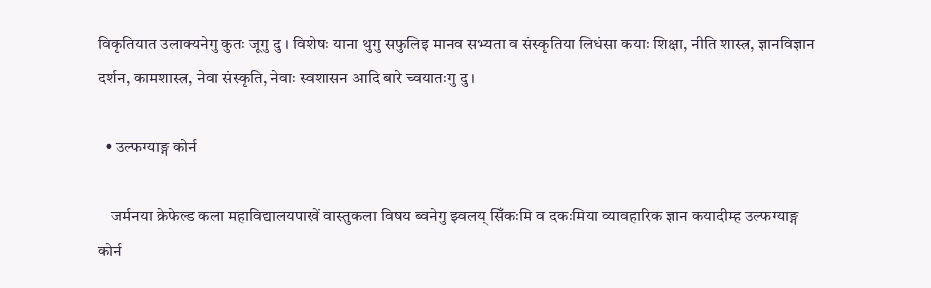विकृतियात उलाक्यनेगु कुतः जूगु दु । विशेषः याना थुगु सफुलिइ मानव सभ्यता व संस्कृतिया लिधंसा कयाः शिक्षा, नीति शास्त्र, ज्ञानविज्ञान दर्शन, कामशास्त्र, नेवा संस्कृति, नेवाः स्वशासन आदि बारे च्वयातःगु दु ।

  • उल्फग्याङ्ग कोर्न

    जर्मनया क्रेफेल्ड कला महाविद्यालयपाखें वास्तुकला विषय ब्वनेगु झ्वलय् सिँकःमि व दकःमिया व्यावहारिक ज्ञान कयादीम्ह उल्फग्याङ्ग कोर्न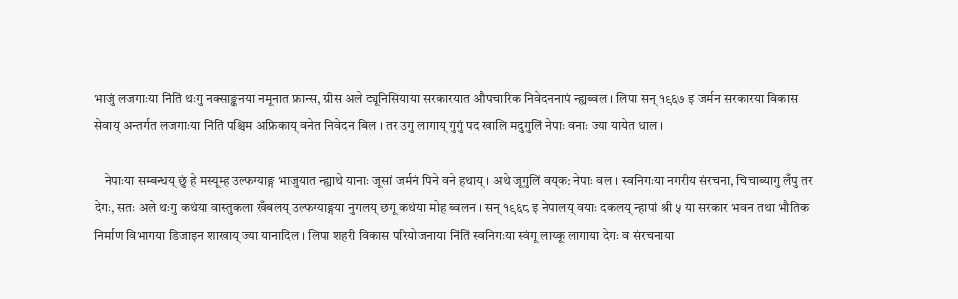भाजुं लजगाःया निंतिं थःगु नक्साङ्कनया नमूनात फ्रान्स, ग्रीस अले ट्यूनिसियाया सरकारयात औपचारिक निवेदननापं न्ह्यब्वल । लिपा सन् १९६७ इ जर्मन सरकारया विकास सेवाय् अन्तर्गत लजगाःया निंतिं पश्चिम अफ्रिकाय् वनेत निवेदन बिल । तर उगु लागाय् गुगुं पद खालि मदुगुलिं नेपाः वनाः ज्या यायेत धाल ।

    नेपाःया सम्बन्धय् छुं हे मस्यूम्ह उल्फग्याङ्ग भाजुयात न्ह्याथे यानाः जूसां जर्मनं पिने वने हथाय् । अथे जूगुलिं वय्‌क: नेपाः वल । स्वनिगःया नगरीय संरचना, चिचाब्यागु लँपु तर देगः, सतः अले थःगु कथंया वास्तुकला खँबलय् उल्फग्याङ्गया नुगलय् छगू कथंया मोह ब्वलन । सन् १९६८ इ नेपालय् वयाः दकलय् न्हापां श्री ५ या सरकार भवन तथा भौतिक निर्माण विभागया डिजाइन शाखाय् ज्या यानादिल । लिपा शहरी विकास परियोजनाया निंतिं स्वनिगःया स्वंगू लाय्कू लागाया देगः व संरचनाया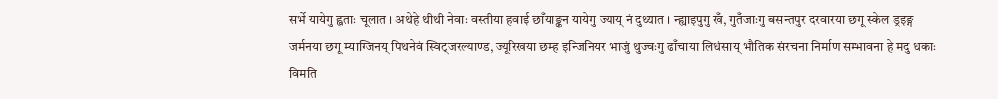सर्भे यायेगु ह्वताः चूलात । अथेहे थीथी नेवाः वस्तीया हवाई छाँयाङ्कन यायेगु ज्याय् नं दुथ्यात । न्ह्याइपुगु खँ, गुतँजाःगु बसन्तपुर दरवारया छगू स्केल ड्रइङ्ग जर्मनया छगू म्याग्जिनय् पिथनेवं स्विट्जरल्याण्ड, ज्यूरिखया छम्ह इन्जिनियर भाजुं थुज्वःगु ढाँचाया लिधंसाय् भौतिक संरचना निर्माण सम्भावना हे मदु धकाः विमति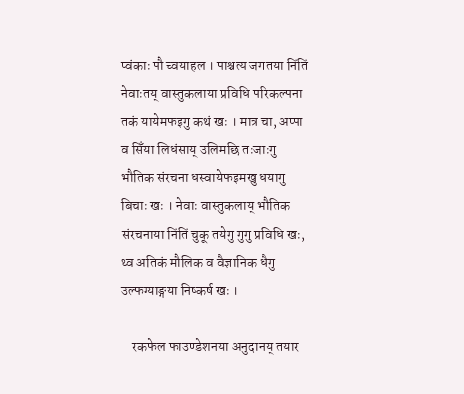प्वंकाः पौ च्वयाहल । पाश्चत्य जगतया निंतिं नेवाःतय् वास्तुकलाया प्रविधि परिकल्पना तकं यायेमफइगु कथं खः । मात्र चा, अप्पा व सिँया लिधंसाय् उलिमछि तःजाःगु भौतिक संरचना धस्वायेफइमखु धयागु बिचाः खः । नेवाः वास्तुकलाय् भौतिक संरचनाया निंतिं चुकू तयेगु गुगु प्रविधि खः, थ्व अतिकं मौलिक व वैज्ञानिक धैगु उल्फग्याङ्गया निष्कर्ष खः ।

    रकफेल फाउण्डेशनया अनुदानय् तयार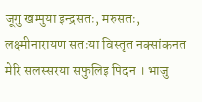जूगु खम्पुया इन्द्रसतः, मरुसतः, लक्ष्मीनारायण सतःया विस्तृत नक्सांकनत मेरि सलस्सरया सफुलिइ पिदन । भाजु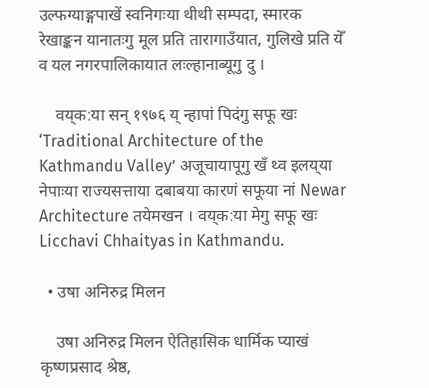उल्फग्याङ्गपाखें स्वनिगःया थीथी सम्पदा, स्मारक रेखाङ्कन यानातःगु मूल प्रति तारागाउँयात, गुलिखे प्रति येँ व यल नगरपालिकायात लःल्हानाब्यूगु दु ।

    वय्‌क:या सन् १९७६ य् न्हापां पिदंगु सफू खः ‘Traditional Architecture of the Kathmandu Valley’ अजूचायापूगु खँ थ्व इलय्‌या नेपाःया राज्यसत्ताया दबाबया कारणं सफूया नां Newar Architecture तयेमखन । वय्‌क:या मेगु सफू खः Licchavi Chhaityas in Kathmandu.

  • उषा अनिरुद्र मिलन

    उषा अनिरुद्र मिलन ऐतिहासिक धार्मिक प्याखं कृष्णप्रसाद श्रेष्ठ,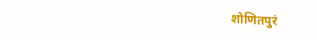शोणितपुरं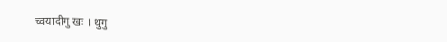च्वयादीगु खः । थुगु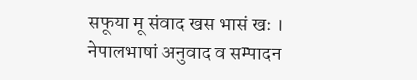सफूया मू संवाद खस भासं खः । नेपालभाषां अनुवाद व सम्पादन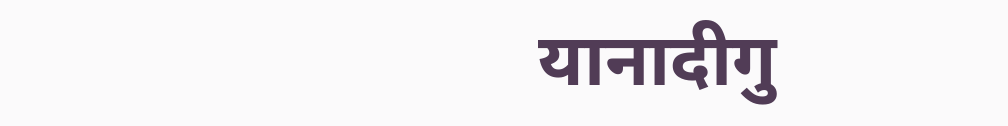यानादीगु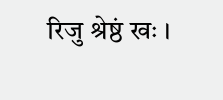रिजु श्रेष्ठं खः ।